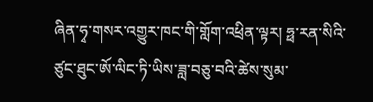ཞིན་ཧྭ་གསར་འགྱུར་ཁང་གི་གློག་འཕྲིན་ལྟར། ཧྥ་རན་སིའི་ཙུང་ཐུང་ཨོ་ལིང་ཏི་ཡིས་ཟླ་བཅུ་བའི་ཚེས་སུམ་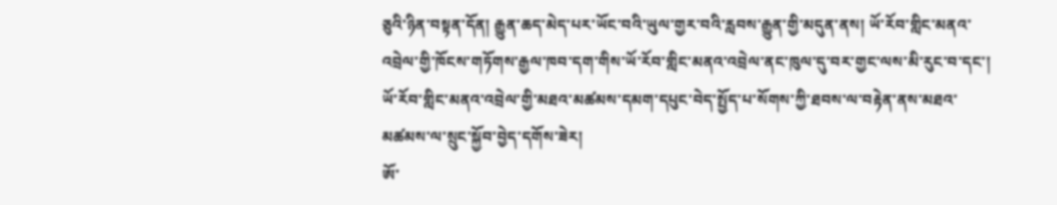ཅུའི་ཉིན་བསྟན་དོན། རྒྱུན་ཆད་མེད་པར་ཡོང་བའི་ཡུལ་གྱར་བའི་རླབས་རྒྱུན་གྱི་མདུན་ནས། ཡོ་རོབ་གླིང་མནའ་འབྲེལ་གྱི་ཁོངས་གཏོགས་རྒྱལ་ཁབ་དག་གིས་ཡོ་རོབ་གླིང་མནའ་འབྲེལ་ནང་ཁུལ་དུ་བར་གྱང་ལས་མི་རུང་བ་དང་། ཡོ་རོབ་གླིང་མནའ་འབྲེལ་གྱི་མཐའ་མཚམས་དམག་དཔུང་བེད་སྤྱོད་པ་སོགས་ཀྱི་ཐབས་ལ་བརྟེན་ནས་མཐའ་མཚམས་ལ་སྲུང་སྐྱོབ་བྱེད་དགོས་ཟེར།
ཨོ་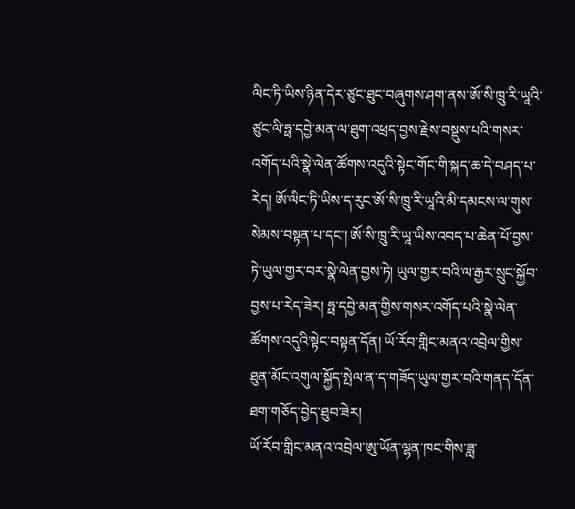ལིང་ཏི་ཡིས་ཉིན་དེར་ཙུང་ཐུང་བཞུགས་ཤག་ནས་ཨོ་སི་ཁྲུ་རི་ཡཱའི་ཙུང་ལི་ཧྥ་དབྱེ་མན་ལ་ཐུག་འཕྲད་བྱས་རྗེས་བསྡུས་པའི་གསར་འགོད་པའི་སྣེ་ལེན་ཚོགས་འདུའི་སྟེང་གོང་གི་སྐད་ཆ་དེ་བཤད་པ་རེད། ཨོ་ལིང་ཏི་ཡིས་ད་རུང་ཨོ་སི་ཁྲུ་རི་ཡཱའི་མི་དམངས་ལ་གུས་སེམས་བསྟན་པ་དང་། ཨོ་སི་ཁྲུ་རི་ཡཱ་ཡིས་འབད་པ་ཆེན་པོ་བྱས་ཏེ་ཡུལ་གྱར་བར་སྣེ་ལེན་བྱས་ཏེ། ཡུལ་གྱར་བའི་ལ་རྒྱར་སྲུང་སྐྱོབ་བྱས་པ་རེད་ཟེར། ཧྥ་དབྱེ་མན་གྱིས་གསར་འགོད་པའི་སྣེ་ལེན་ཚོགས་འདུའི་སྟེང་བསྟན་དོན། ཡོ་རོབ་གླིང་མནའ་འབྲེལ་གྱིས་ཐུན་མོང་འགུལ་སྐྱོད་སྤེལ་ན་ད་གཟོད་ཡུལ་གྱར་བའི་གནད་དོན་ཐག་གཅོད་བྱེད་ཐུབ་ཟེར།
ཡོ་རོབ་གླིང་མནའ་འབྲེལ་ཨུ་ཡོན་ལྷན་ཁང་གིས་ཟླ་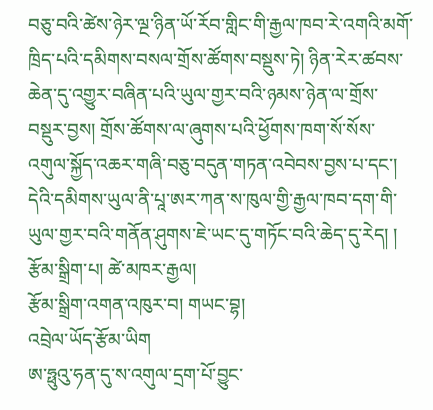བཅུ་བའི་ཚེས་ཉེར་ལྔ་ཉིན་ཡོ་རོབ་གླིང་གི་རྒྱལ་ཁབ་རེ་འགའི་མགོ་ཁྲིད་པའི་དམིགས་བསལ་གྲོས་ཚོགས་བསྡུས་ཏེ། ཉིན་རེར་ཚབས་ཆེན་དུ་འགྱུར་བཞིན་པའི་ཡུལ་གྱར་བའི་ཉམས་ཉེན་ལ་གྲོས་བསྡུར་བྱས། གྲོས་ཚོགས་ལ་ཞུགས་པའི་ཕྱོགས་ཁག་སོ་སོས་འགུལ་སྐྱོད་འཆར་གཞི་བཅུ་བདུན་གཏན་འབེབས་བྱས་པ་དང་། དེའི་དམིགས་ཡུལ་ནི་པཱ་ཨར་ཀན་ས་ཁུལ་གྱི་རྒྱལ་ཁབ་དག་གི་ཡུལ་གྱར་བའི་གནོན་ཤུགས་ཇེ་ཡང་དུ་གཏོང་བའི་ཆེད་དུ་རེད། །
རྩོམ་སྒྲིག་པ། ཚེ་མཁར་རྒྱལ།
རྩོམ་སྒྲིག་འགན་འཁུར་བ། གཡང་བྷ།
འབྲེལ་ཡོད་རྩོམ་ཡིག
ཨ་ཧྥུའུ་ཧན་དུ་ས་འགུལ་དྲག་པོ་བྱུང་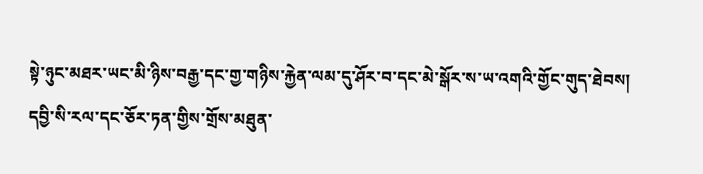སྟེ་ཉུང་མཐར་ཡང་མི་ཉིས་བརྒྱ་དང་གྱ་གཉིས་རྐྱེན་ལམ་དུ་ཤོར་བ་དང་མེ་སྒོར་ས་ཡ་འགའི་གྱོང་གུད་ཐེབས།
དབྱི་སི་རལ་དང་ཅོར་ཏན་གྱིས་གྲོས་མཐུན་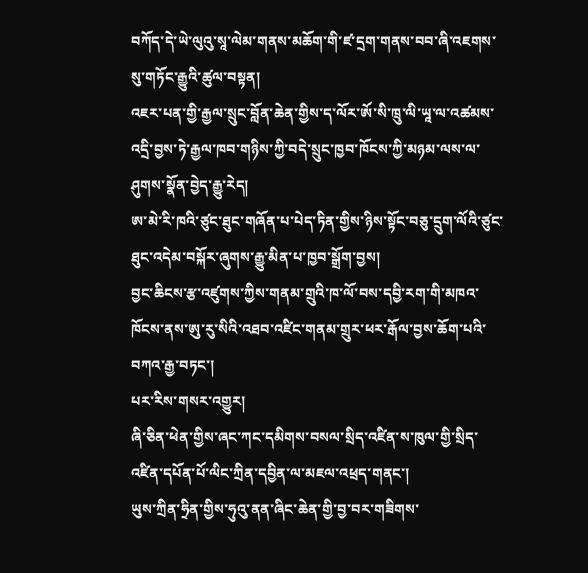བཀོད་དེ་ཡེ་ལུའུ་སཱ་ལེམ་གནས་མཆོག་གི་ཛ་དྲག་གནས་བབ་ཞི་འཇགས་སུ་གཏོང་རྒྱུའི་ཚུལ་བསྟན།
འཇར་པན་གྱི་རྒྱལ་སྲུང་བློན་ཆེན་གྱིས་ད་ལོར་ཨོ་སི་ཁྲུ་ལི་ཡཱ་ལ་འཚམས་འདྲི་བྱས་ཏེ་རྒྱལ་ཁབ་གཉིས་ཀྱི་བདེ་སྲུང་ཁྱབ་ཁོངས་ཀྱི་མཉམ་ལས་ལ་ཤུགས་སྣོན་བྱེད་རྒྱུ་རེད།
ཨ་མེ་རི་ཁའི་ཙུང་ཐུང་གཞོན་པ་པེད་ཏིན་གྱིས་ཉིས་སྟོང་བཅུ་དྲུག་ལོའི་ཙུང་ཐུང་འདེམ་བསྐོར་ཞུགས་རྒྱུ་མིན་པ་ཁྱབ་སྒྲོག་བྱས།
བྱང་ཆིངས་རྩ་འཛུགས་ཀྱིས་གནམ་གྲུའི་ཁ་ལོ་བས་དབྱི་རག་གི་མཁའ་ཁོངས་ནས་ཨུ་རུ་སིའི་འཐབ་འཛིང་གནམ་གྲུར་ཕར་རྒོལ་བྱས་ཆོག་པའི་བཀའ་རྒྱ་བཏང་།
པར་རིས་གསར་འགྱུར།
ཞི་ཅིན་ཕེན་གྱིས་ཞང་ཀང་དམིགས་བསལ་སྲིད་འཛིན་ས་ཁུལ་གྱི་སྲིད་འཛིན་དཔོན་པོ་ལིང་ཀྲིན་དབྱིན་ལ་མཇལ་འཕྲད་གནང་།
ཡུས་ཀྲིན་ཧྲིན་གྱིས་ཧུའུ་ནན་ཞིང་ཆེན་གྱི་བྱ་བར་གཟིགས་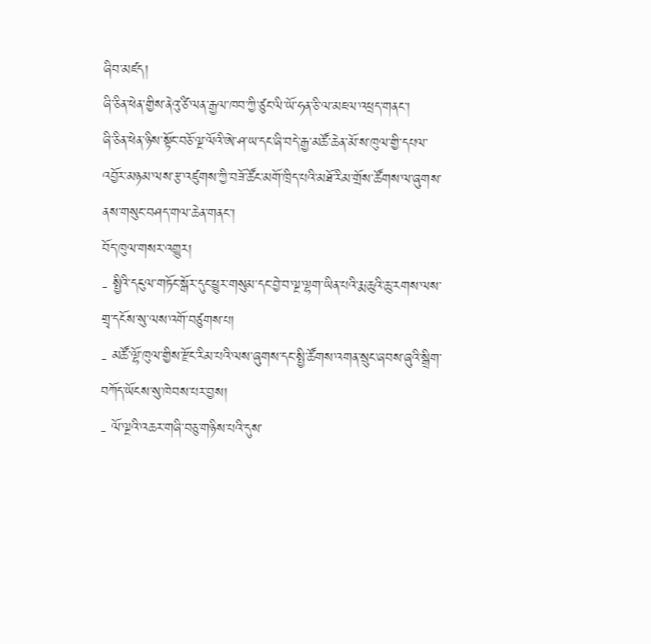ཞིབ་མཛད།
ཞི་ཅིན་ཕེན་གྱིས་ནེའུ་ཙི་ལན་རྒྱལ་ཁབ་ཀྱི་ཙུང་ལི་ཡོ་ཧན་ཅི་ལ་མཇལ་འཕྲད་གནང་།
ཞི་ཅིན་ཕེན་ཉིས་སྟོང་བཅོ་ལྔ་ལོའི་ཨེ་ཤ་ཡ་དང་ཞི་བདེ་རྒྱ་མཚོ་ཆེན་མོ་ས་ཁུལ་གྱི་དཔལ་འབྱོར་མཉམ་ལས་རྩ་འཛུགས་ཀྱི་བཟོ་ཚོང་མགོ་ཁྲིད་པའི་མཐོ་རིམ་གྲོས་ཚོགས་ལ་ཞུགས་ནས་གསུང་བཤད་གལ་ཆེན་གནང་།
བོད་ཁུལ་གསར་འགྱུར།
- སྤྱིའི་དངུལ་གཏོང་སྒོར་དུང་ཕྱུར་གསུམ་དང་བྱེ་བ་ལྔ་ལྷག་ཡིན་པའི་རྨ་ཆུའི་ཆུ་རགས་ལས་གྲྭ་དངོས་སུ་ལས་འགོ་བཙུགས་པ།
- མཚོ་ལྷོ་ཁུལ་གྱིས་རྫོང་རིམ་པའི་ལས་ཞུགས་དང་སྤྱི་ཚོགས་འགན་སྲུང་ཞབས་ཞུའི་སྒྲིག་བཀོད་ཡོངས་སུ་ཁེབས་པར་བྱས།
- ལོ་ལྔའི་འཆར་གཞི་བཅུ་གཉིས་པའི་དུས་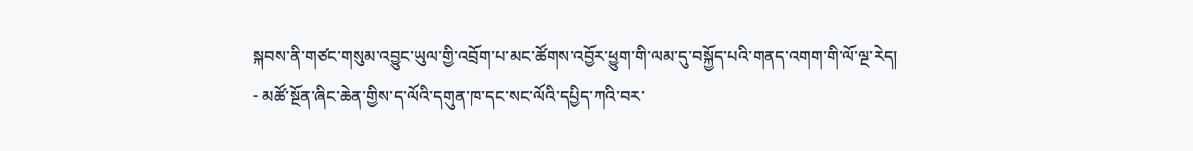སྐབས་ནི་གཙང་གསུམ་འབྱུང་ཡུལ་གྱི་འབྲོག་པ་མང་ཚོགས་འབྱོར་ཕྱུག་གི་ལམ་དུ་བསྐྱོད་པའི་གནད་འགག་གི་ལོ་ལྔ་རེད།
- མཚོ་སྔོན་ཞིང་ཆེན་གྱིས་ད་ལོའི་དགུན་ཁ་དང་སང་ལོའི་དཔྱིད་ཀའི་བར་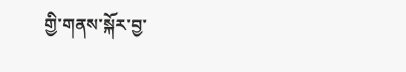གྱི་གནས་སྐོར་བྱ་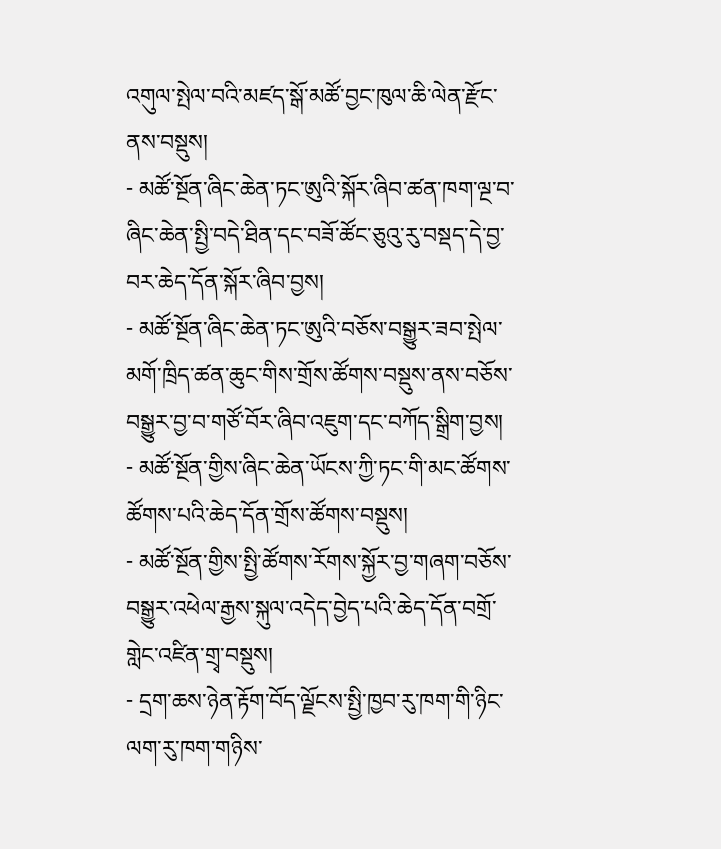འགུལ་སྤེལ་བའི་མཛད་སྒོ་མཚོ་བྱང་ཁུལ་ཆི་ལེན་རྫོང་ནས་བསྡུས།
- མཚོ་སྔོན་ཞིང་ཆེན་ཏང་ཨུའི་སྐོར་ཞིབ་ཚན་ཁག་ལྔ་བ་ཞིང་ཆེན་སྤྱི་བདེ་ཐིན་དང་བཟོ་ཚོང་ཅུའུ་རུ་བསྡད་དེ་བྱ་བར་ཆེད་དོན་སྐོར་ཞིབ་བྱས།
- མཚོ་སྔོན་ཞིང་ཆེན་ཏང་ཨུའི་བཅོས་བསྒྱུར་ཟབ་སྤེལ་མགོ་ཁྲིད་ཚན་ཆུང་གིས་གྲོས་ཚོགས་བསྡུས་ནས་བཅོས་བསྒྱུར་བྱ་བ་གཙོ་བོར་ཞིབ་འཇུག་དང་བཀོད་སྒྲིག་བྱས།
- མཚོ་སྔོན་གྱིས་ཞིང་ཆེན་ཡོངས་ཀྱི་ཏང་གི་མང་ཚོགས་ཚོགས་པའི་ཆེད་དོན་གྲོས་ཚོགས་བསྡུས།
- མཚོ་སྔོན་གྱིས་སྤྱི་ཚོགས་རོགས་སྐྱོར་བྱ་གཞག་བཅོས་བསྒྱུར་འཕེལ་རྒྱས་སྐུལ་འདེད་བྱེད་པའི་ཆེད་དོན་བགྲོ་གླེང་འཛིན་གྲྭ་བསྡུས།
- དྲག་ཆས་ཉེན་རྟོག་བོད་ལྗོངས་སྤྱི་ཁྱབ་རུ་ཁག་གི་ཉིང་ལག་རུ་ཁག་གཉིས་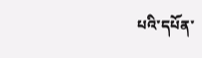པའི་དཔོན་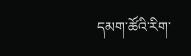དམག་ཚོའི་རིག་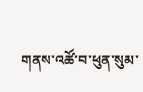གནས་འཚོ་བ་ཕུན་སུམ་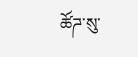ཚོཌ་སུ་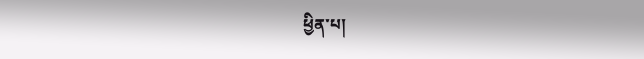ཕྱིན་པ།